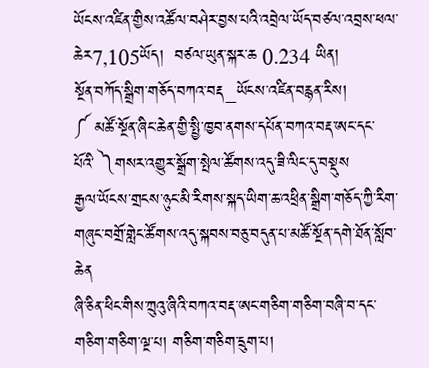ཡོངས་འཛིན་གྱིས་འཚོལ་བཤེར་བྱས་པའི་འབྲེལ་ཡོད་བཙལ་འབྲས་ཕལ་ཆེར7,105ཡོད།  བཙལ་ཡུན་སྐར་ཆ 0.234 ཡིན།
སྔོན་བཀོད་སྒྲིག་གཅོད་བཀའ་བརྡ_ཡོངས་འཛིན་བརྙན་རིས།
༼ མཚོ་སྔོན་ཞིང་ཆེན་གྱི་སྤྱི་ཁྱབ་ནགས་དཔོན་བཀའ་བརྡ་ཨང་དང་པོའི་ ༽གསར་འགྱུར་སྒྲོག་སྤེལ་ཚོགས་འདུ་ཟི་ལིང་དུ་བསྡུས
རྒྱལ་ཡོངས་གྲངས་ཉུང་མི་རིགས་སྐད་ཡིག་ཆ་འཕྲིན་སྒྲིག་གཅོད་ཀྱི་རིག་གཞུང་བགྲོ་གླེང་ཚོགས་འདུ་སྐབས་བཅུ་བདུན་པ་མཚོ་སྔོན་དགེ་ཐོན་སློབ་ཆེན
ཞི་ཅིན་ཕིང་གིས་ཀྲུའུ་ཞིའི་བཀའ་བརྡ་ཨང་གཅིག་གཅིག་བཞི་བ་དང་གཅིག་གཅིག་ལྔ་པ། གཅིག་གཅིག་དྲུག་པ།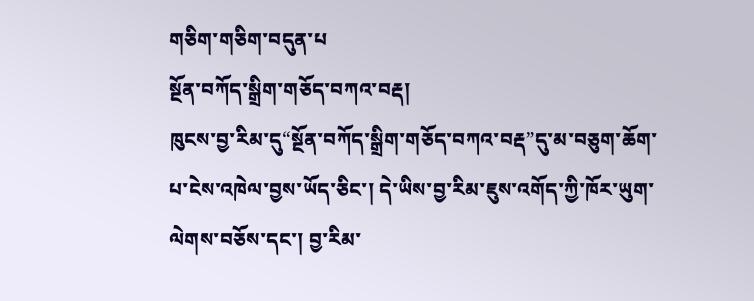གཅིག་གཅིག་བདུན་པ
སྔོན་བཀོད་སྒྲིག་གཅོད་བཀའ་བརྡ།
ཁུངས་བྱ་རིམ་དུ“སྔོན་བཀོད་སྒྲིག་གཅོད་བཀའ་བརྡ”དུ་མ་བཅུག་ཆོག་པ་ངེས་འཁེལ་བྱས་ཡོད་ཅིང་། དེ་ཡིས་བྱ་རིམ་ཇུས་འགོད་ཀྱི་ཁོར་ཡུག་ལེགས་བཅོས་དང་། བྱ་རིམ་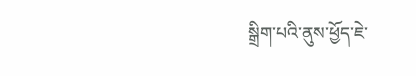སྒྲིག་པའི་ནུས་ཕྱོད་ཇེ་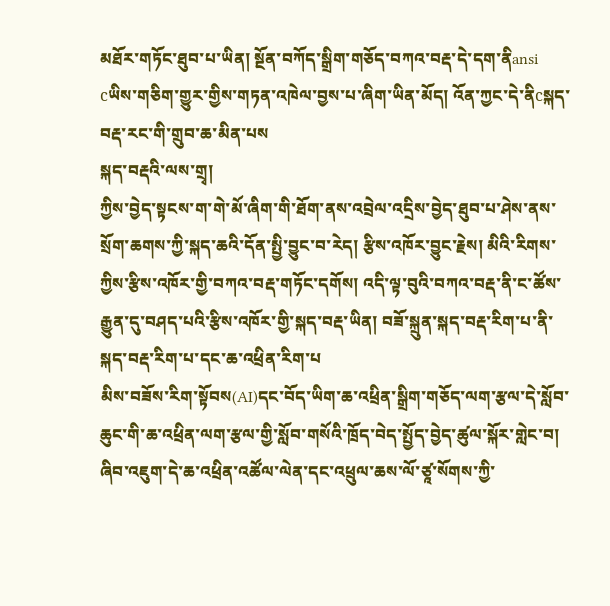མཐོར་གཏོང་ཐུབ་པ་ཡིན། སྔོན་བཀོད་སྒྲིག་གཅོད་བཀའ་བརྡ་དེ་དག་ནིansi cཡིས་གཅིག་གྱུར་གྱིས་གཏན་འཁེལ་བྱས་པ་ཞིག་ཡིན་མོད། འོན་ཀྱང་དེ་ནིcསྐད་བརྡ་རང་གི་གྲུབ་ཆ་མིན་པས
སྐད་བརྡའི་ལས་གྲྭ།
ཀྱིས་བྱེད་སྟངས་ག་གེ་མོ་ཞིག་གི་ཐོག་ནས་འབྲེལ་འདྲིས་བྱེད་ཐུབ་པ་ཤེས་ནས་སྲོག་ཆགས་ཀྱི་སྐད་ཆའི་དོན་སྤྱི་བྱུང་བ་རེད། རྩིས་འཁོར་བྱུང་རྗེས། མིའི་རིགས་ཀྱིས་རྩིས་འཁོར་གྱི་བཀའ་བརྡ་གཏོང་དགོས། འདི་ལྟ་བུའི་བཀའ་བརྡ་ནི་ང་ཚོས་རྒྱུན་དུ་བཤད་པའི་རྩིས་འཁོར་གྱི་སྐད་བརྡ་ཡིན། བཟོ་སྐྲུན་སྐད་བརྡ་རིག་པ་ནི་སྐད་བརྡ་རིག་པ་དང་ཆ་འཕྲིན་རིག་པ
མིས་བཟོས་རིག་སྟོབས(AI)དང་བོད་ཡིག་ཆ་འཕྲིན་སྒྲིག་གཅོད་ལག་རྩལ་དེ་སློབ་ཆུང་གི་ཆ་འཕྲིན་ལག་རྩལ་གྱི་སློབ་གསོའི་ཁྲོད་བེད་སྤྱོད་བྱེད་ཚུལ་སྐོར་གླེང་བ།
ཞིབ་འཇུག་དེ་ཆ་འཕྲིན་འཚོལ་ལེན་དང་འཕྲུལ་ཆས་ལོ་ཙཱ་སོགས་ཀྱི་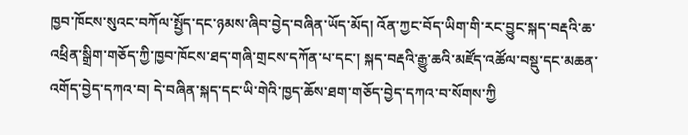ཁྱབ་ཁོངས་སུའང་བཀོལ་སྤྱོད་དང་ཉམས་ཞིབ་བྱེད་བཞིན་ཡོད་མོད། འོན་ཀྱང་བོད་ཡིག་གི་རང་བྱུང་སྐད་བརྡའི་ཆ་འཕྲིན་སྒྲིག་གཅོད་ཀྱི་ཁྱབ་ཁོངས་ཐད་གཞི་གྲངས་དཀོན་པ་དང་། སྐད་བརྡའི་རྒྱུ་ཆའི་མཛོད་འཚོལ་བསྡུ་དང་མཆན་འགོད་བྱེད་དཀའ་བ། དེ་བཞིན་སྐད་དང་ཡི་གེའི་ཁྱད་ཆོས་ཐག་གཅོད་བྱེད་དཀའ་བ་སོགས་ཀྱི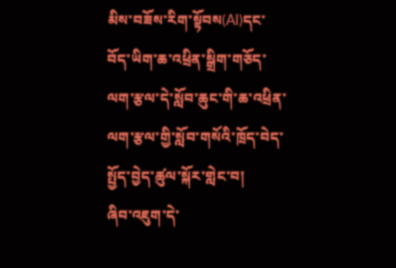མིས་བཟོས་རིག་སྟོབས(AI)དང་བོད་ཡིག་ཆ་འཕྲིན་སྒྲིག་གཅོད་ལག་རྩལ་དེ་སློབ་ཆུང་གི་ཆ་འཕྲིན་ལག་རྩལ་གྱི་སློབ་གསོའི་ཁྲོད་བེད་སྤྱོད་བྱེད་ཚུལ་སྐོར་གླེང་བ།
ཞིབ་འཇུག་དེ་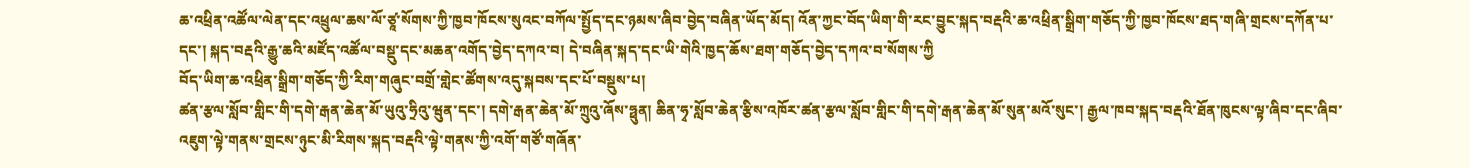ཆ་འཕྲིན་འཚོལ་ལེན་དང་འཕྲུལ་ཆས་ལོ་ཙཱ་སོགས་ཀྱི་ཁྱབ་ཁོངས་སུའང་བཀོལ་སྤྱོད་དང་ཉམས་ཞིབ་བྱེད་བཞིན་ཡོད་མོད། འོན་ཀྱང་བོད་ཡིག་གི་རང་བྱུང་སྐད་བརྡའི་ཆ་འཕྲིན་སྒྲིག་གཅོད་ཀྱི་ཁྱབ་ཁོངས་ཐད་གཞི་གྲངས་དཀོན་པ་དང་། སྐད་བརྡའི་རྒྱུ་ཆའི་མཛོད་འཚོལ་བསྡུ་དང་མཆན་འགོད་བྱེད་དཀའ་བ། དེ་བཞིན་སྐད་དང་ཡི་གེའི་ཁྱད་ཆོས་ཐག་གཅོད་བྱེད་དཀའ་བ་སོགས་ཀྱི
བོད་ཡིག་ཆ་འཕྲིན་སྒྲིག་གཅོད་ཀྱི་རིག་གཞུང་བགྲོ་གླེང་ཚོགས་འདུ་སྐབས་དང་པོ་བསྡུས་པ།
ཚན་རྩལ་སློབ་གླིང་གི་དགེ་རྒན་ཆེན་མོ་ཡུའུ་ཧྲིའུ་ཝུན་དང་། དགེ་རྒན་ཆེན་མོ་ཀྲུའུ་ཞོས་ཧྥུན། ཆིན་ཧྭ་སློབ་ཆེན་རྩིས་འཁོར་ཚན་རྩལ་སློབ་གླིང་གི་དགེ་རྒན་ཆེན་མོ་སུན་མའོ་སུང་། རྒྱལ་ཁབ་སྐད་བརྡའི་ཐོན་ཁུངས་ལྟ་ཞིབ་དང་ཞིབ་འཇུག་ལྟེ་གནས་གྲངས་ཉུང་མི་རིགས་སྐད་བརྡའི་ལྟེ་གནས་ཀྱི་འགོ་གཙོ་གཞོན་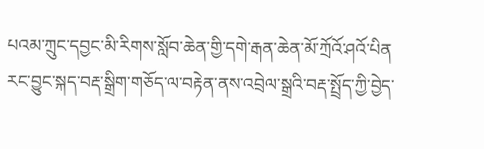པའམ་ཀྲུང་དབྱང་མི་རིགས་སློབ་ཆེན་གྱི་དགེ་རྒན་ཆེན་མོ་ཀྲོའོ་ཤའོ་པིན
རང་བྱུང་སྐད་བརྡ་སྒྲིག་གཅོད་ལ་བརྟེན་ནས་འབྲེལ་སྒྲའི་བརྡ་སྤྲོད་ཀྱི་བྱེད་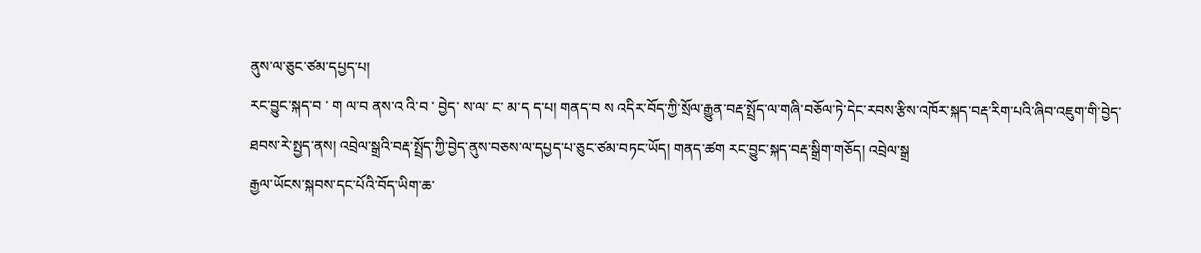ནུས་ལ་ཅུང་ཙམ་དཔྱད་པ།
རང་བྱུང་སྐད་བ ་ ག ལ་བ ནས་འ འི་བ ་ བྱེད་ ས་ལ་ ང་ མ་ད ད་པ། གནད་བ ས འདིར་བོད་ཀྱི་སྲོལ་རྒྱུན་བརྡ་སྤྲོད་ལ་གཞི་བཅོལ་ཏེ་དེང་རབས་རྩིས་འཁོར་སྐད་བརྡ་རིག་པའི་ཞིབ་འཇུག་གི་བྱེད་ ཐབས་རེ་སྤྱད་ནས། འབྲེལ་སྒྲའི་བརྡ་སྤྲོད་ཀྱི་བྱེད་ནུས་བཅས་ལ་དཔྱད་པ་ཅུང་ཙམ་བཏང་ཡོད། གནད་ཚག རང་བྱུང་སྐད་བརྡ་སྒྲིག་གཅོད། འབྲེལ་སྒྲ
རྒྱལ་ཡོངས་སྐབས་དང་པོའི་བོད་ཡིག་ཆ་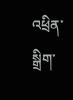འཕྲིན་སྒྲིག་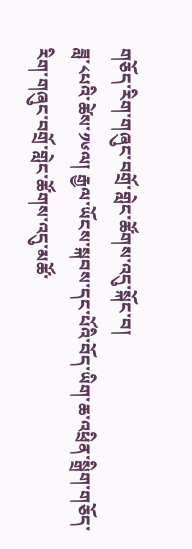གཅོད་རིག་གཞུང་བགྲོ་གླེང་ཚོགས་འདུ་སྐོང་བ།
ཟླ་༨པའི་ཚེས་༡༦ལ། རྒྱལ་ཡོངས་སྐབས་དང་པོའི་བོད་ཡིག་ཆ་འཕྲིན་སྒྲིག་གཅོད་རིག་གཞུང་བགྲོ་གླེང་ཚོགས་འདུ་མཚོ་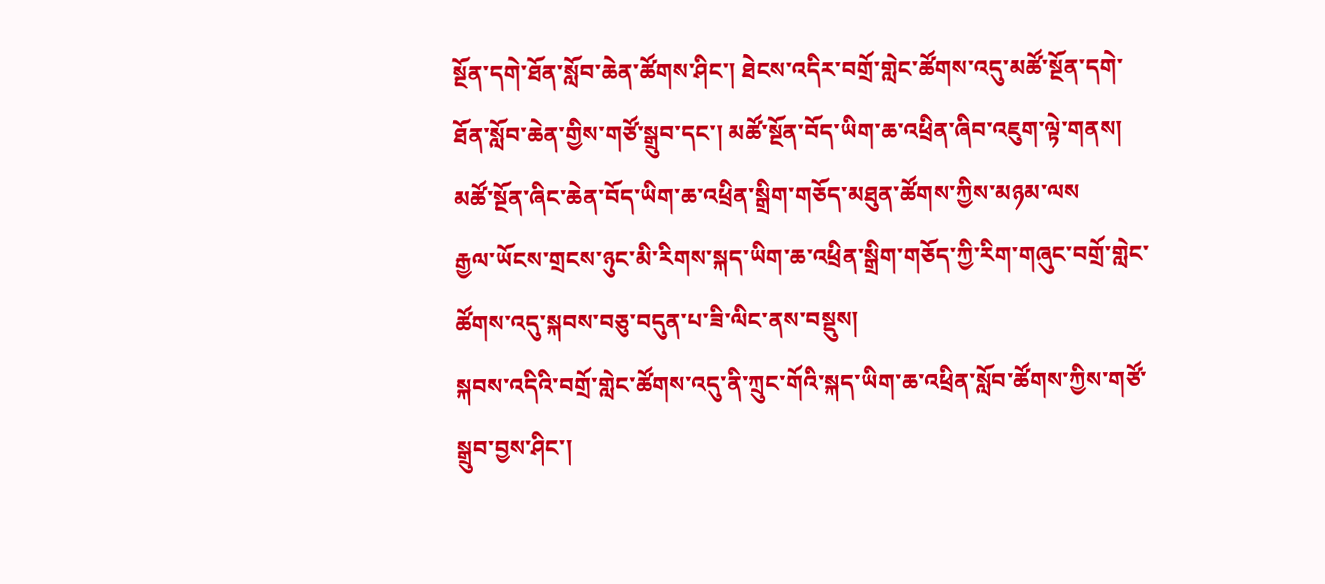སྔོན་དགེ་ཐོན་སློབ་ཆེན་ཚོགས་ཤིང་། ཐེངས་འདིར་བགྲོ་གླེང་ཚོགས་འདུ་མཚོ་སྔོན་དགེ་ཐོན་སློབ་ཆེན་གྱིས་གཙོ་སྒྲུབ་དང་། མཚོ་སྔོན་བོད་ཡིག་ཆ་འཕྲིན་ཞིབ་འཇུག་ལྟེ་གནས། མཚོ་སྔོན་ཞིང་ཆེན་བོད་ཡིག་ཆ་འཕྲིན་སྒྲིག་གཅོད་མཐུན་ཚོགས་ཀྱིས་མཉམ་ལས
རྒྱལ་ཡོངས་གྲངས་ཉུང་མི་རིགས་སྐད་ཡིག་ཆ་འཕྲིན་སྒྲིག་གཅོད་ཀྱི་རིག་གཞུང་བགྲོ་གླེང་ཚོགས་འདུ་སྐབས་བཅུ་བདུན་པ་ཟི་ལིང་ནས་བསྡུས།
སྐབས་འདིའི་བགྲོ་གླེང་ཚོགས་འདུ་ནི་ཀྲུང་གོའི་སྐད་ཡིག་ཆ་འཕྲིན་སློབ་ཚོགས་ཀྱིས་གཙོ་སྒྲུབ་བྱས་ཤིང་།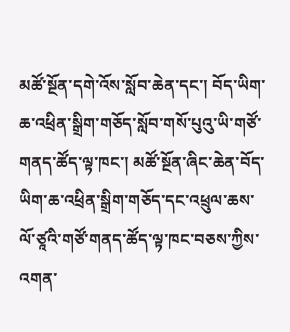མཚོ་སྔོན་དགེ་འོས་སློབ་ཆེན་དང་། བོད་ཡིག་ཆ་འཕྲིན་སྒྲིག་གཅོད་སློབ་གསོ་པུའུ་ཡི་གཙོ་གནད་ཚོད་ལྟ་ཁང་། མཚོ་སྔོན་ཞིང་ཆེན་བོད་ཡིག་ཆ་འཕྲིན་སྒྲིག་གཅོད་དང་འཕྲུལ་ཆས་ལོ་ཙཱའི་གཙོ་གནད་ཚོད་ལྟ་ཁང་བཅས་ཀྱིས་འགན་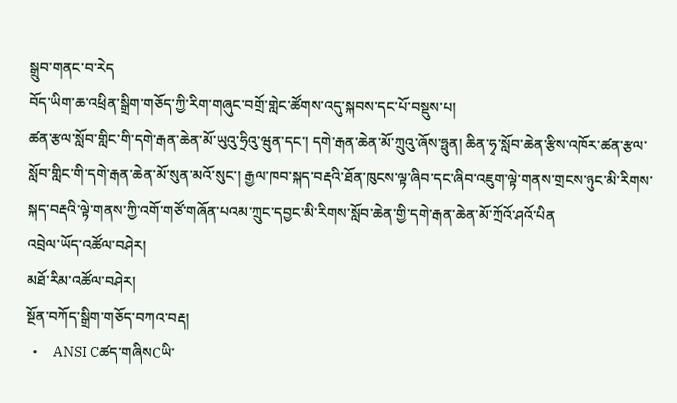སྒྲུབ་གནང་བ་རེད
བོད་ཡིག་ཆ་འཕྲིན་སྒྲིག་གཅོད་ཀྱི་རིག་གཞུང་བགྲོ་གླེང་ཚོགས་འདུ་སྐབས་དང་པོ་བསྡུས་པ།
ཚན་རྩལ་སློབ་གླིང་གི་དགེ་རྒན་ཆེན་མོ་ཡུའུ་ཧྲིའུ་ཝུན་དང་། དགེ་རྒན་ཆེན་མོ་ཀྲུའུ་ཞོས་ཧྥུན། ཆིན་ཧྭ་སློབ་ཆེན་རྩིས་འཁོར་ཚན་རྩལ་སློབ་གླིང་གི་དགེ་རྒན་ཆེན་མོ་སུན་མའོ་སུང་། རྒྱལ་ཁབ་སྐད་བརྡའི་ཐོན་ཁུངས་ལྟ་ཞིབ་དང་ཞིབ་འཇུག་ལྟེ་གནས་གྲངས་ཉུང་མི་རིགས་སྐད་བརྡའི་ལྟེ་གནས་ཀྱི་འགོ་གཙོ་གཞོན་པའམ་ཀྲུང་དབྱང་མི་རིགས་སློབ་ཆེན་གྱི་དགེ་རྒན་ཆེན་མོ་ཀྲོའོ་ཤའོ་པིན
འབྲེལ་ཡོད་འཚོལ་བཤེར།
མཐོ་རིམ་འཚོལ་བཤེར།
སྔོན་བཀོད་སྒྲིག་གཅོད་བཀའ་བརྡ།
  •     ANSI Cཚད་གཞིསCཡི་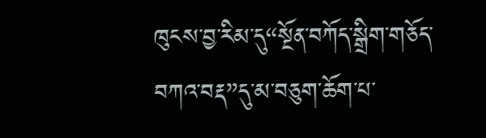ཁུངས་བྱ་རིམ་དུ“སྔོན་བཀོད་སྒྲིག་གཅོད་བཀའ་བརྡ”དུ་མ་བཅུག་ཆོག་པ་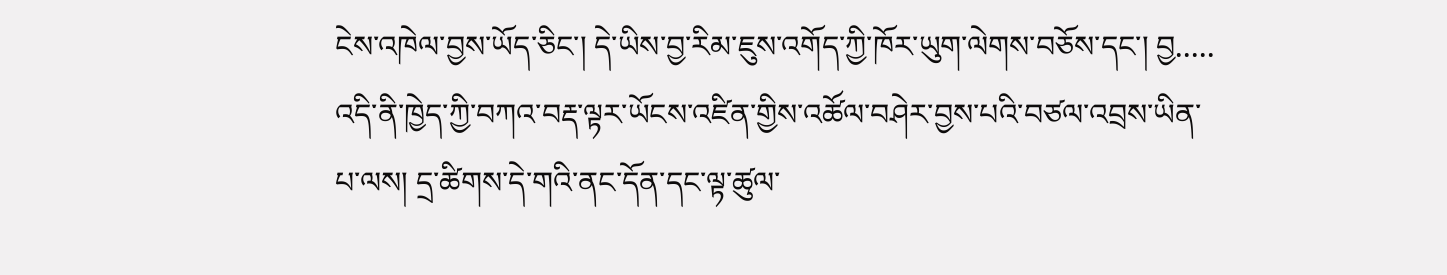ངེས་འཁེལ་བྱས་ཡོད་ཅིང་། དེ་ཡིས་བྱ་རིམ་ཇུས་འགོད་ཀྱི་ཁོར་ཡུག་ལེགས་བཅོས་དང་། བྱ.....
འདི་ནི་ཁྱེད་ཀྱི་བཀའ་བརྡ་ལྟར་ཡོངས་འཛིན་གྱིས་འཚོལ་བཤེར་བྱས་པའི་བཙལ་འབྲས་ཡིན་པ་ལས། དྲ་ཚིགས་དེ་གའི་ནང་དོན་དང་ལྟ་ཚུལ་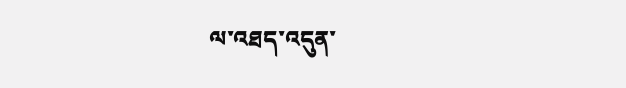ལ་འཐད་འདུན་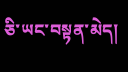ཅི་ཡང་བསྟན་མེད།